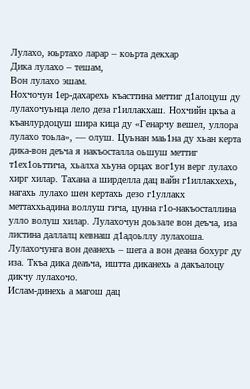Лулахо, юьртахо ларар – коьрта декхар
Дика лулахо – тешам,
Вон лулахо эшам.
Нохчочун 1ер-дахарехь къасттина меттиг д1алоцуш ду лулахочуьнца лело деза г1иллакхаш. Нохчийн цкъа а къанлурдоцуш шира кица ду «Генарчу вешел, уллора лулахо тоьла», — олуш. Цуьнан маь1на ду хьан керта дика-вон деъча я накъосталла оьшуш меттиг т1ех1оьттича, хьалха хьуна орцах вог1ун верг лулахо хирг хилар. Тахана а ширделла дац вайн г1иллакхехь, нагахь лулахо шен кертахь дезо г1уллакх меттаххьадина воллуш гича, цунна г1о-накъосталлина улло волуш хилар. Лулахочун доьзале вон деъча, иза листина даллалц кевнаш д1адоьллу лулахоша. Лулахочунга вон деанехь – шега а вон деана бохург ду иза. Ткъа дика деаъча, иштта диканехь а дакъалоцу дикчу лулахочо.
Ислам-динехь а магош дац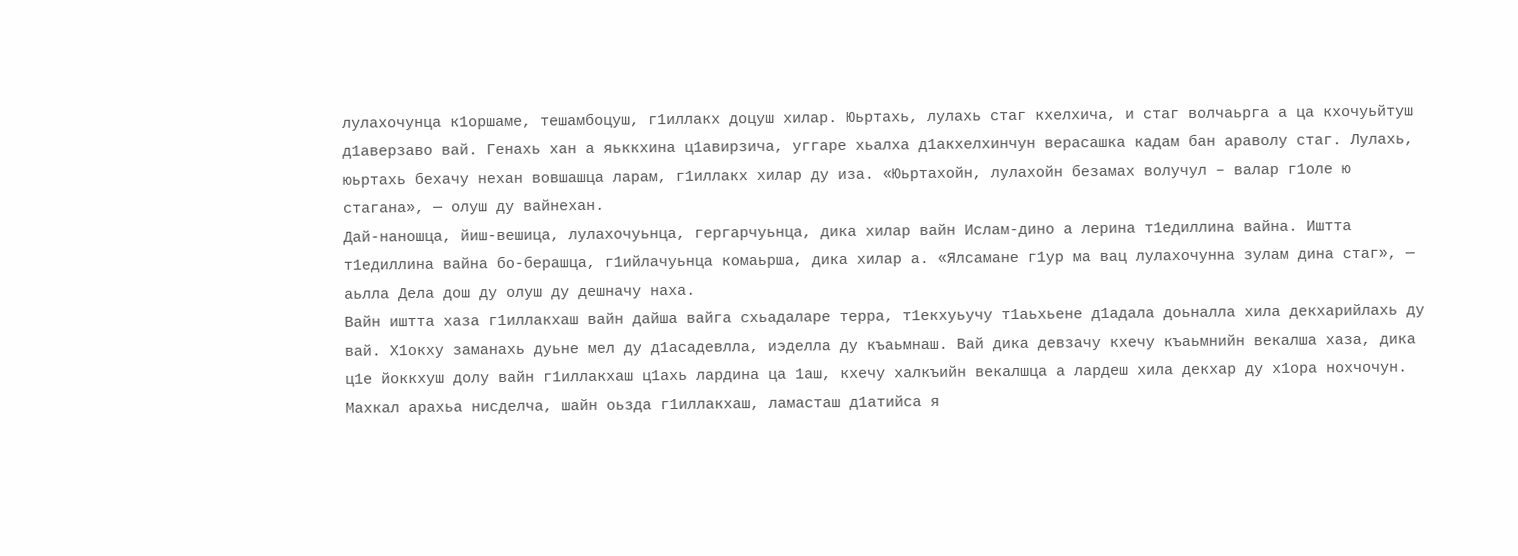лулахочунца к1оршаме, тешамбоцуш, г1иллакх доцуш хилар. Юьртахь, лулахь стаг кхелхича, и стаг волчаьрга а ца кхочуьйтуш д1аверзаво вай. Генахь хан а яьккхина ц1авирзича, уггаре хьалха д1акхелхинчун верасашка кадам бан араволу стаг. Лулахь, юьртахь бехачу нехан вовшашца ларам, г1иллакх хилар ду иза. «Юьртахойн, лулахойн безамах волучул – валар г1оле ю стагана», — олуш ду вайнехан.
Дай-наношца, йиш-вешица, лулахочуьнца, гергарчуьнца, дика хилар вайн Ислам-дино а лерина т1едиллина вайна. Иштта т1едиллина вайна бо-берашца, г1ийлачуьнца комаьрша, дика хилар а. «Ялсамане г1ур ма вац лулахочунна зулам дина стаг», — аьлла Дела дош ду олуш ду дешначу наха.
Вайн иштта хаза г1иллакхаш вайн дайша вайга схьадаларе терра, т1екхуьучу т1аьхьене д1адала доьналла хила декхарийлахь ду вай. Х1окху заманахь дуьне мел ду д1асадевлла, иэделла ду къаьмнаш. Вай дика девзачу кхечу къаьмнийн векалша хаза, дика ц1е йоккхуш долу вайн г1иллакхаш ц1ахь лардина ца 1аш, кхечу халкъийн векалшца а лардеш хила декхар ду х1ора нохчочун. Махкал арахьа нисделча, шайн оьзда г1иллакхаш, ламасташ д1атийса я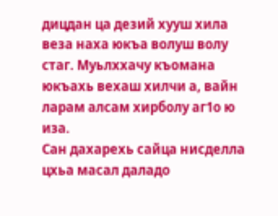дицдан ца дезий хууш хила веза наха юкъа волуш волу стаг. Муьлххачу къомана юкъахь вехаш хилчи а, вайн ларам алсам хирболу аг1о ю иза.
Сан дахарехь сайца нисделла цхьа масал даладо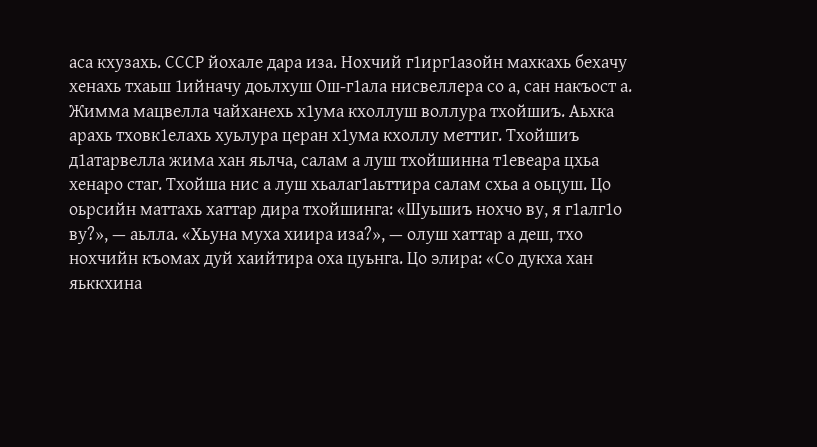аса кхузахь. СССР йохале дара иза. Нохчий г1ирг1азойн махкахь бехачу хенахь тхаьш 1ийначу доьлхуш Ош-г1ала нисвеллера со а, сан накъост а. Жимма мацвелла чайханехь х1ума кхоллуш воллура тхойшиъ. Аьхка арахь тховк1елахь хуьлура церан х1ума кхоллу меттиг. Тхойшиъ д1атарвелла жима хан яьлча, салам а луш тхойшинна т1евеара цхьа хенаро стаг. Тхойша нис а луш хьалаг1аьттира салам схьа а оьцуш. Цо оьрсийн маттахь хаттар дира тхойшинга: «Шуьшиъ нохчо ву, я г1алг1о ву?», — аьлла. «Хьуна муха хиира иза?», — олуш хаттар а деш, тхо нохчийн къомах дуй хаийтира оха цуьнга. Цо элира: «Со дукха хан яьккхина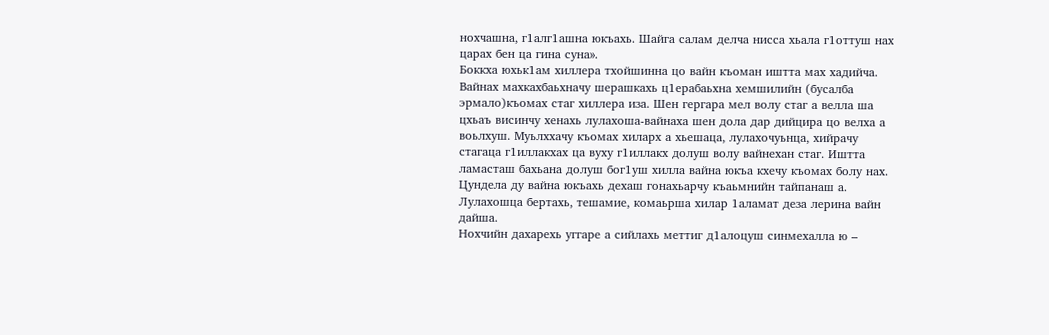нохчашна, г1алг1ашна юкъахь. Шайга салам делча нисса хьала г1оттуш нах царах бен ца гина суна».
Боккха юхьк1ам хиллера тхойшинна цо вайн къоман иштта мах хадийча. Вайнах махкахбаьхначу шерашкахь ц1ерабаьхна хемшилийн (бусалба эрмало)къомах стаг хиллера иза. Шен гергара мел волу стаг а велла ша цхьаъ висинчу хенахь лулахоша-вайнаха шен дола дар дийцира цо велха а воьлхуш. Муьлххачу къомах хиларх а хьешаца, лулахочуьнца, хийрачу стагаца г1иллакхах ца вуху г1иллакх долуш волу вайнехан стаг. Иштта ламасташ бахьана долуш бог1уш хилла вайна юкъа кхечу къомах болу нах. Цундела ду вайна юкъахь дехаш гонахьарчу къаьмнийн тайпанаш а.
Лулахошца бертахь, тешамие, комаьрша хилар 1аламат деза лерина вайн дайша.
Нохчийн дахарехь уггаре а сийлахь меттиг д1алоцуш синмехалла ю –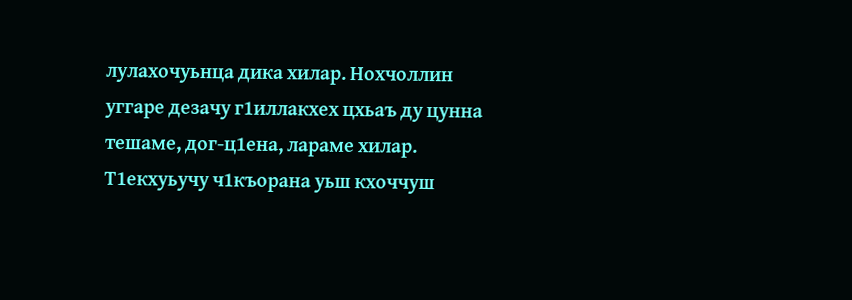лулахочуьнца дика хилар. Нохчоллин уггаре дезачу г1иллакхех цхьаъ ду цунна тешаме, дог-ц1ена, лараме хилар. Т1екхуьучу ч1къорана уьш кхоччуш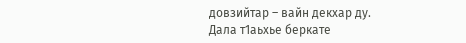довзийтар – вайн декхар ду.
Дала т1аьхье беркате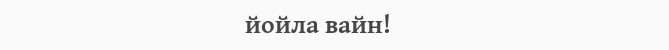йойла вайн!